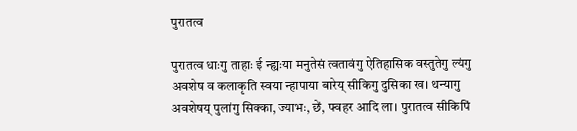पुरातत्व

पुरातत्व धाःगु ताहाः ई न्ह्यःया मनुतेसं त्वतावंगु ऐतिहासिक वस्तुतेगु ल्यंगु अवशेष व कलाकृति स्वया न्हापाया बारेय् सीकिगु दुसिका ख। थन्यागु अवशेषय् पुलांगु सिक्का, ज्याभः, छें, फ्वहर आदि ला। पुरातत्व सीकिपिं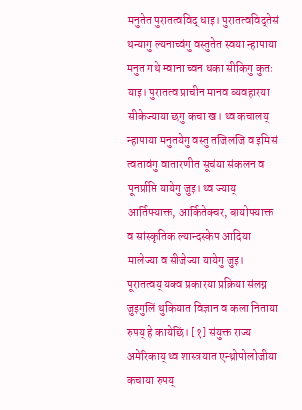मनुतेत पुरातत्वविद् धाइ। पुरातत्वविद्‌तेसं थन्यागु ल्यनाच्वंगु वस्तुतेत स्वया न्हापाया मनुत गथे म्वाना च्वन धका सीकिगु कुतः याइ। पुरातत्व प्राचीन मानव व्यवहारया सीकेज्याया छगु कचा ख। थ्व कचालय् न्हापाया मनुतयेगु वस्तु तजिलजि व इमिसं त्वतावंगु वातारणीत सूचंया संकलन व पूनर्प्राप्ति यायेगु जुइ। थ्व ज्याय् आर्तिफ्याक्त, आर्कितेक्चर, बायोफ्याक्त व सांस्कृतिक ल्यान्दस्केप आदिया मालेज्या व सीजेज्या यायेगु जुइ। पूरातत्वय् यक्व प्रकारया प्रक्रिया संलग्न जुइगुलिं थुकियात विज्ञान व कला निताया रुपय् हे कायेछिं। [१] संयुक्त राज्य अमेरिकाय् थ्व शास्त्रयात एन्थ्रोपोलोजीया कचाया रुपय्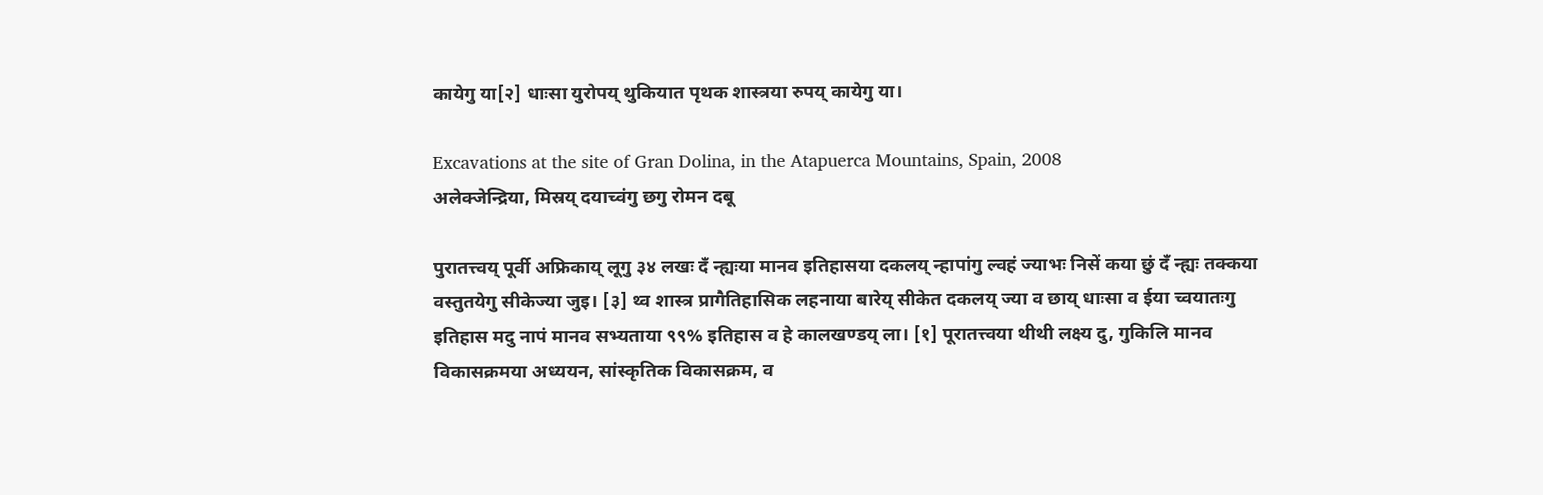कायेगु या[२] धाःसा युरोपय् थुकियात पृथक शास्त्रया रुपय् कायेगु या।

Excavations at the site of Gran Dolina, in the Atapuerca Mountains, Spain, 2008
अलेक्जेन्द्रिया, मिस्रय् दयाच्वंगु छगु रोमन दबू

पुरातत्त्वय् पूर्वी अफ्रिकाय् लूगु ३४ लखः दँ न्ह्यःया मानव इतिहासया दकलय् न्हापांगु ल्वहं ज्याभः निसें कया छुं दँ न्ह्यः तक्कया वस्तुतयेगु सीकेज्या जुइ। [३] थ्व शास्त्र प्रागैतिहासिक लहनाया बारेय् सीकेत दकलय् ज्या व छाय् धाःसा व ईया च्वयातःगु इतिहास मदु नापं मानव सभ्यताया ९९% इतिहास व हे कालखण्डय् ला। [१] पूरातत्त्वया थीथी लक्ष्य दु, गुकिलि मानव विकासक्रमया अध्ययन, सांस्कृतिक विकासक्रम, व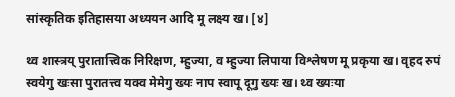सांस्कृतिक इतिहासया अध्ययन आदि मू लक्ष्य ख। [४]

थ्व शास्त्रय् पुरातात्त्विक निरिक्षण, म्हुज्या, व म्हुज्या लिपाया विश्लेषण मू प्रकृया ख। वृहद रुपं स्वयेगु खःसा पुरातत्त्व यक्व मेमेगु ख्यः नाप स्वापू दूगु ख्यः ख। थ्व ख्यःया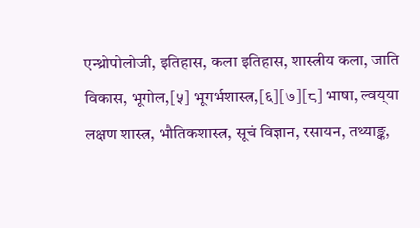एन्थ्रोपोलोजी, इतिहास, कला इतिहास, शास्त्रीय कला, जाति विकास, भूगोल,[५] भूगर्भशास्त्र,[६][७][८] भाषा, ल्वय्‌या लक्षण शास्त्र, भौतिकशास्त्र, सूचं विज्ञान, रसायन, तथ्याङ्क,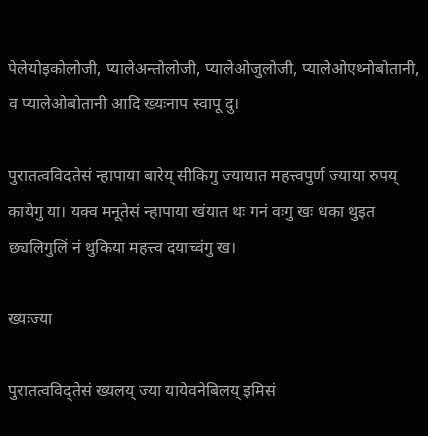पेलेयोइकोलोजी, प्यालेअन्तोलोजी, प्यालेओजुलोजी, प्यालेओएथ्नोबोतानी, व प्यालेओबोतानी आदि ख्यःनाप स्वापू दु।

पुरातत्वविदतेसं न्हापाया बारेय्‌ सीकिगु ज्यायात महत्त्वपुर्ण ज्याया रुपय् कायेगु या। यक्व मनूतेसं न्हापाया खंयात थः गनं वःगु खः धका थुइत छ्यलिगुलिं नं थुकिया महत्त्व दयाच्वंगु ख।

ख्यःज्या

पुरातत्वविद्तेसं ख्यलय् ज्या यायेवनेबिलय् इमिसं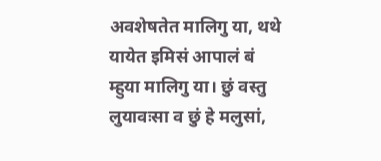अवशेषतेत मालिगु या, थथे यायेत इमिसं आपालं बं म्हुया मालिगु या। छुं वस्तु लुयावःसा व छुं हे मलुसां,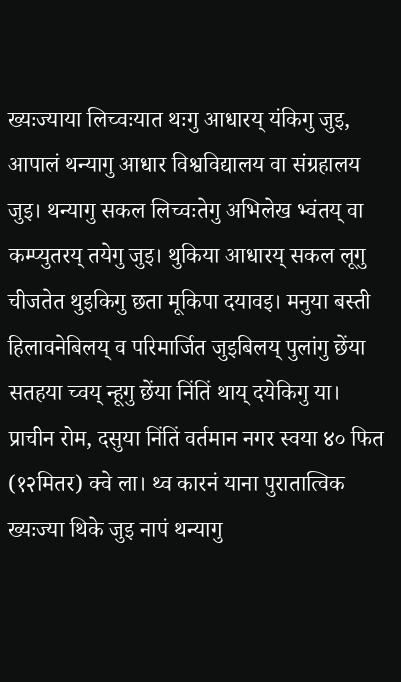ख्यःज्याया लिच्वःयात थःगु आधारय् यंकिगु जुइ, आपालं थन्यागु आधार विश्वविद्यालय वा संग्रहालय जुइ। थन्यागु सकल लिच्वःतेगु अभिलेख भ्वंतय् वा कम्प्युतरय् तयेगु जुइ। थुकिया आधारय् सकल लूगु चीजतेत थुइकिगु छता मूकिपा दयावइ। मनुया बस्ती हिलावनेबिलय् व परिमार्जित जुइबिलय् पुलांगु छेंया सतहया च्वय् न्हूगु छेंया निंतिं थाय् दयेकिगु या। प्राचीन रोम, दसुया निंतिं वर्तमान नगर स्वया ४० फित (१२मितर) क्वे ला। थ्व कारनं याना पुरातात्विक ख्यःज्या थिके जुइ नापं थन्यागु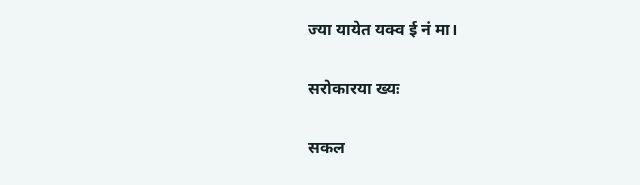ज्या यायेत यक्व ई नं मा।

सरोकारया ख्यः

सकल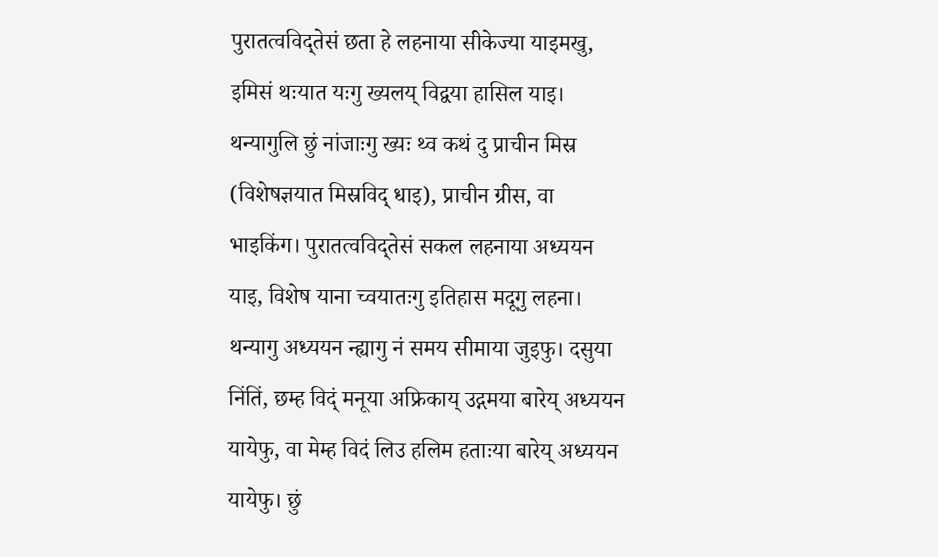पुरातत्वविद्तेसं छता हे लहनाया सीकेज्या याइमखु, इमिसं थःयात यःगु ख्यलय् विद्वया हासिल याइ। थन्यागुलि छुं नांजाःगु ख्यः थ्व कथं दु प्राचीन मिस्र (विशेषज्ञयात मिस्रविद् धाइ), प्राचीन ग्रीस, वा भाइकिंग। पुरातत्वविद्तेसं सकल लहनाया अध्ययन याइ, विशेष याना च्वयातःगु इतिहास मदूगु लहना। थन्यागु अध्ययन न्ह्यागु नं समय सीमाया जुइफु। दसुया निंतिं, छम्ह विद्ं मनूया अफ्रिकाय् उद्गमया बारेय् अध्ययन यायेफु, वा मेम्ह विदं लिउ हलिम हताःया बारेय् अध्ययन यायेफु। छुं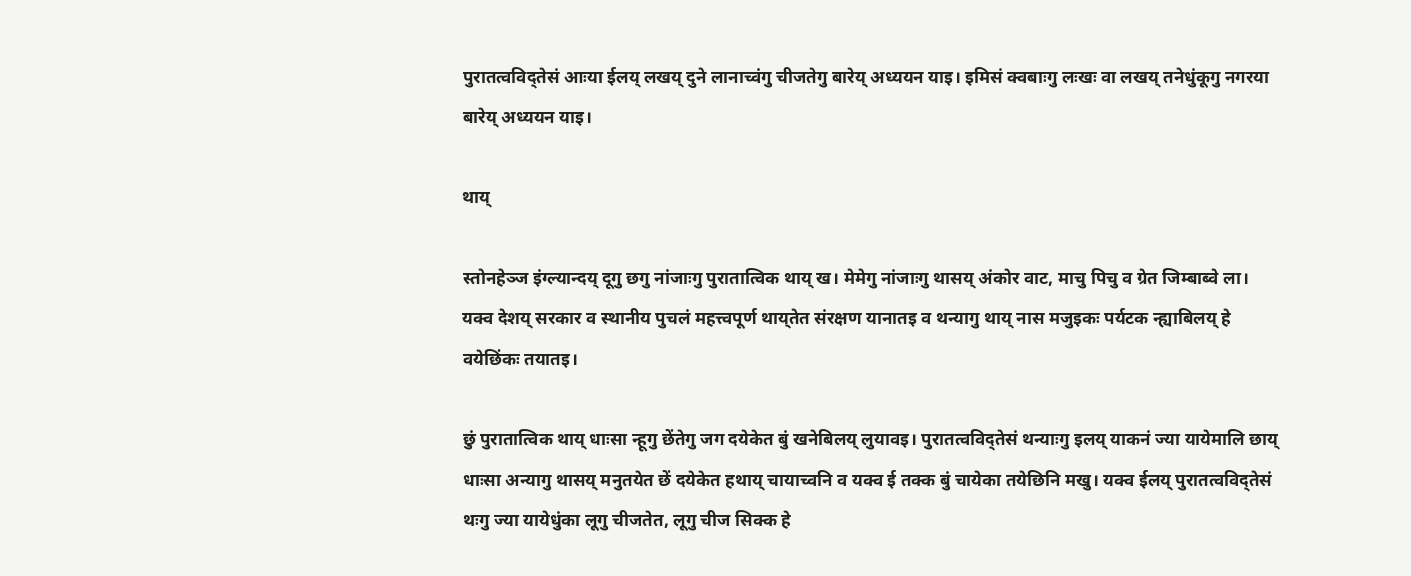पुरातत्वविद्तेसं आःया ईलय् लखय् दुने लानाच्वंगु चीजतेगु बारेय् अध्ययन याइ। इमिसं क्वबाःगु लःखः वा लखय् तनेधुंकूगु नगरया बारेय् अध्ययन याइ।

थाय्

स्तोनहेञ्ज इंग्ल्यान्दय् दूगु छगु नांजाःगु पुरातात्विक थाय् ख। मेमेगु नांजाःगु थासय् अंकोर वाट, माचु पिचु व ग्रेत जिम्बाब्वे ला। यक्व देशय् सरकार व स्थानीय पुचलं महत्त्वपूर्ण थाय्‌तेत संरक्षण यानातइ व थन्यागु थाय्‌ नास मजुइकः पर्यटक न्ह्याबिलय् हे वयेछिंकः तयातइ।

छुं पुरातात्विक थाय् धाःसा न्हूगु छेंतेगु जग दयेकेत बुं खनेबिलय् लुयावइ। पुरातत्वविद्तेसं थन्याःगु इलय् याकनं ज्या यायेमालि छाय् धाःसा अन्यागु थासय् मनुतयेत छें दयेकेत हथाय् चायाच्वनि व यक्व ई तक्क बुं चायेका तयेछिनि मखु। यक्व ईलय् पुरातत्वविद्तेसं थःगु ज्या यायेधुंका लूगु चीजतेत, लूगु चीज सिक्क हे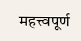महत्त्वपूर्ण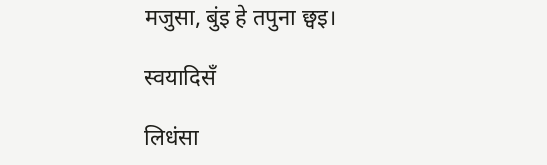मजुसा, बुंइ हे तपुना छ्वइ।

स्वयादिसँ

लिधंसा